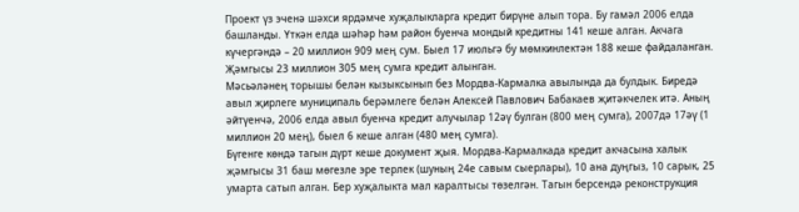Проект үз эченә шәхси ярдәмче хуҗалыкларга кредит бирүне алып тора. Бу гамәл 2006 елда башланды. Үткән елда шәһәр һәм район буенча мондый кредитны 141 кеше алган. Акчага күчергәндә – 20 миллион 909 мең сум. Быел 17 июльгә бу мөмкинлектән 188 кеше файдаланган. Җәмгысы 23 миллион 305 мең сумга кредит алынган.
Мәсьәләнең торышы белән кызыксынып без Мордва-Кармалка авылында да булдык. Биредә авыл җирлеге муниципаль берәмлеге белән Алексей Павлович Бабакаев җитәкчелек итә. Аның әйтүенчә, 2006 елда авыл буенча кредит алучылар 12әү булган (800 мең сумга), 2007дә 17әү (1 миллион 20 мең), быел 6 кеше алган (480 мең сумга).
Бүгенге көндә тагын дүрт кеше документ җыя. Мордва-Кармалкада кредит акчасына халык җәмгысы 31 баш мөгезле эре терлек (шуның 24е савым сыерлары), 10 ана дуңгыз, 10 сарык, 25 умарта сатып алган. Бер хуҗалыкта мал каралтысы төзелгән. Тагын берсендә реконструкция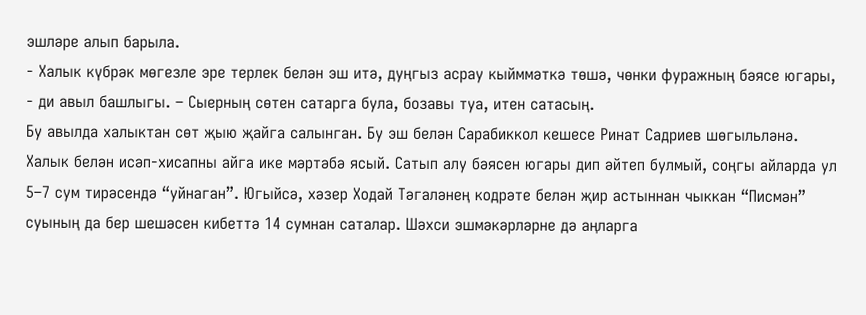эшләре алып барыла.
- Халык күбрәк мөгезле эре терлек белән эш итә, дуңгыз асрау кыйммәткә төшә, чөнки фуражның бәясе югары, - ди авыл башлыгы. – Сыерның сөтен сатарга була, бозавы туа, итен сатасың.
Бу авылда халыктан сөт җыю җайга салынган. Бу эш белән Сарабиккол кешесе Ринат Садриев шөгыльләнә. Халык белән исәп-хисапны айга ике мәртәбә ясый. Сатып алу бәясен югары дип әйтеп булмый, соңгы айларда ул 5–7 сум тирәсендә “уйнаган”. Югыйсә, хәзер Ходай Тәгаләнең кодрәте белән җир астыннан чыккан “Писмән” суының да бер шешәсен кибеттә 14 сумнан саталар. Шәхси эшмәкәрләрне дә аңларга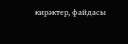кирәктер, файдасы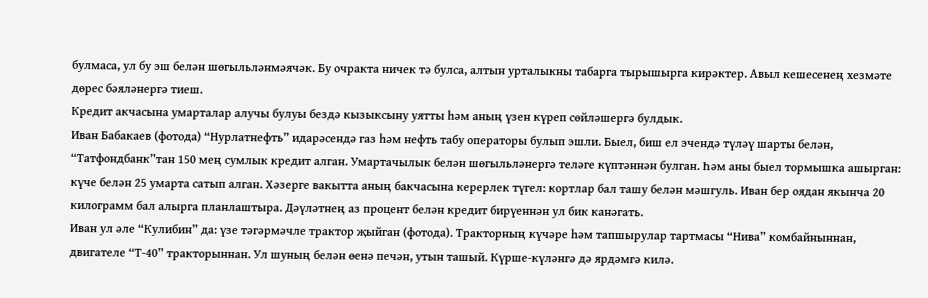булмаса, ул бу эш белән шөгыльләнмәячәк. Бу очракта ничек тә булса, алтын урталыкны табарга тырышырга кирәктер. Авыл кешесенең хезмәте дөрес бәяләнергә тиеш.
Кредит акчасына умарталар алучы булуы бездә кызыксыну уятты һәм аның үзен күреп сөйләшергә булдык.
Иван Бабакаев (фотода) “Нурлатнефть” идарәсендә газ һәм нефть табу операторы булып эшли. Быел, биш ел эчендә түләү шарты белән, “Татфондбанк”тан 150 мең сумлык кредит алган. Умартачылык белән шөгыльләнергә теләге күптәннән булган. Һәм аны быел тормышка ашырган: күче белән 25 умарта сатып алган. Хәзерге вакытта аның бакчасына керерлек түгел: кортлар бал ташу белән мәшгуль. Иван бер оядан якынча 20 килограмм бал алырга планлаштыра. Дәүләтнең аз процент белән кредит бирүеннән ул бик канәгать.
Иван ул әле “Кулибин” да: үзе тәгәрмәчле трактор җыйган (фотода). Тракторның күчәре һәм тапшырулар тартмасы “Нива” комбайныннан, двигателе “Т-40” тракторыннан. Ул шуның белән өенә печән, утын ташый. Күрше-күләнгә дә ярдәмгә килә.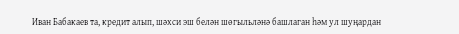Иван Бабакаев та, кредит алып, шәхси эш белән шөгыльләнә башлаган һәм ул шуңардан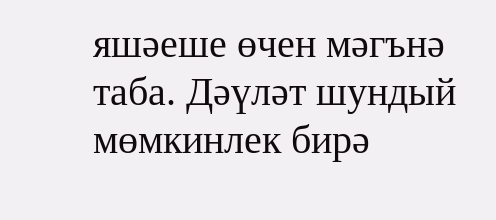яшәеше өчен мәгънә таба. Дәүләт шундый мөмкинлек бирә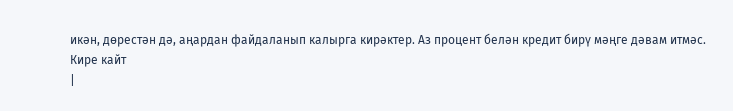икән, дөрестән дә, аңардан файдаланып калырга кирәктер. Аз процент белән кредит бирү мәңге дәвам итмәс.
Кире кайт
|